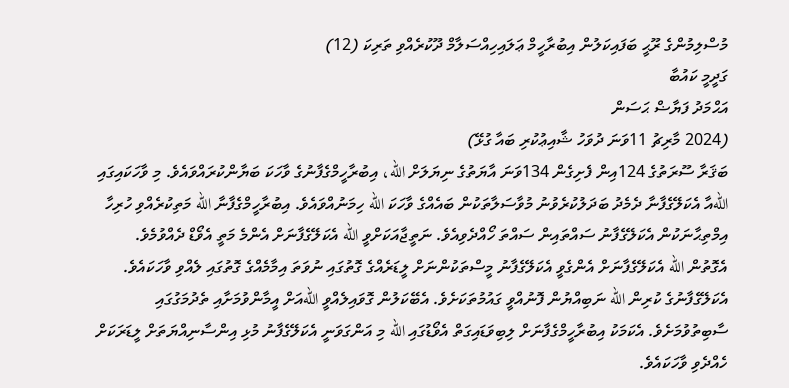މުސްލިމުންގެ ރޫޙީ ބަފައިކަލުން އިބުރާހީމް ޢަލައިހިއްސަލާމް ދޫކުރެއްވި ތަރިކަ (12)
ގަދީމީ ކައުބާ
އަޙްމަދު ފަޔާޟް ޙަސަން
(2024 މާރިޗު 11ވަނަ ދުވަހު ޝާއިޢުކުރި ބައާ ގުޅޭ)
ބަޤަރާ ސޫރަތުގެ 124އިން ފެށިގެން 134ވަނަ އާޔަތުގެ ނިޔަލަށް الله، އިބުރާހީމްގެފާނުގެ ވާހަކަ ބަޔާންކުރައްވައެވެ. މި ވާހަކައިގައި اللهއާ އެކަލޭގެފާނާ ދެމެދު ބަދަލުކުރެވުނު މުވާސަލާތަކުން ބައެއްގެ ވާހަކަ الله ހިމަނުއްވައެވެ. އިބުރާހީމްގެފާނާ الله މަތިކުރެއްވި ހުރިހާ އިމްތިޙާނަކުން އެކަލޭގެފާނު ސައްތައިން ސައްތަ ހޯއްދެވިއެވެ. ނަތީޖާއަކަށްވީ الله އެކަލޭގެފާނަށް އެންމެ މަތީ އެވޯޑް ދެއްވުމެވެ. އެގޮތުން الله އެކަލޭގެފާނަށް އެންގެވީ އެކަލޭގެފާނު މީސްތަކުންނަށް ލީޑަރެއްގެ ގޮތުގައި ނުވަތަ އިމާމެއްގެ ގޮތުގައި ލެއްވި ވާހަކައެވެ. އެކަލޭގެފާނުގެ ކުރިން الله ނަބިއްޔުން ފޮނުއްވީ ގައުމުތަކަށެވެ. އެބޭކަލުން ގޮވައިލެއްވީ اللهއަށް އީމާންވުމަށާއި ތެދުމަގުގައި ސާބިތުވުމަށެވެ. އެކަމަކު އިބުރާހީމްގެފާނަށް ލިބިވަޑައިގަތް އެވޯޑުގައި الله މި އަންގަވަނީ އެކަލޭގެފާނު މުޅި އިންސާނިއްޔަތަށް ލީޑަރަކަށް ހެއްދެވި ވާހަކައެވެ.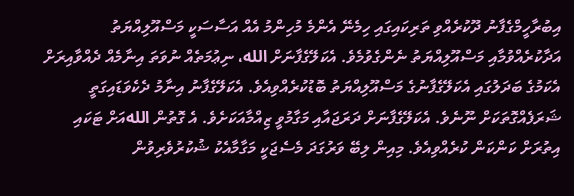އިބުރާހީމްގެފާނު ދޫކުރެއްވި ތަރިކައިގައި ހިމެނޭ އެންމެ މުހިންމު އެއް އަސާސަކީ މަސްއޫލިއްޔަތު އަދާކުރެއްވުމާއި މަސްއޫލިއްޔަތު ނެންގެވުމެވެ. އެކަލޭގެފާނަށް الله، ނިޢުމަތެއް ނުވަތަ އިނާމެއް ދެއްވާއިރަށް އެކަމުގެ ބަދަލުގައި އެކަލޭގެފާނުގެ މަސްއޫލިއްޔަތު ބޮޑުކުރެއްވިއެވެ. އެކަލޭގެފާނު އިނާމު ދެކެވަޑައިގަތީ ޝަރަފެއްގޮތަކަށް ނޫނެވެ. އެކަލޭގެފާނަށް ދަރަޖައާއި މަގާމުވީ ޒިއްމާއަކަށެވެ. އެ ގޮތުން اللهއަށް ޓަކައި އިތުރަށް ކަންކަން ކުރެއްވިއެވެ. މިއިން ލިބޭ ވަރުގަދަ މެސެޖަކީ މަގާމާއެކު ޝުކުރުވެރިވުން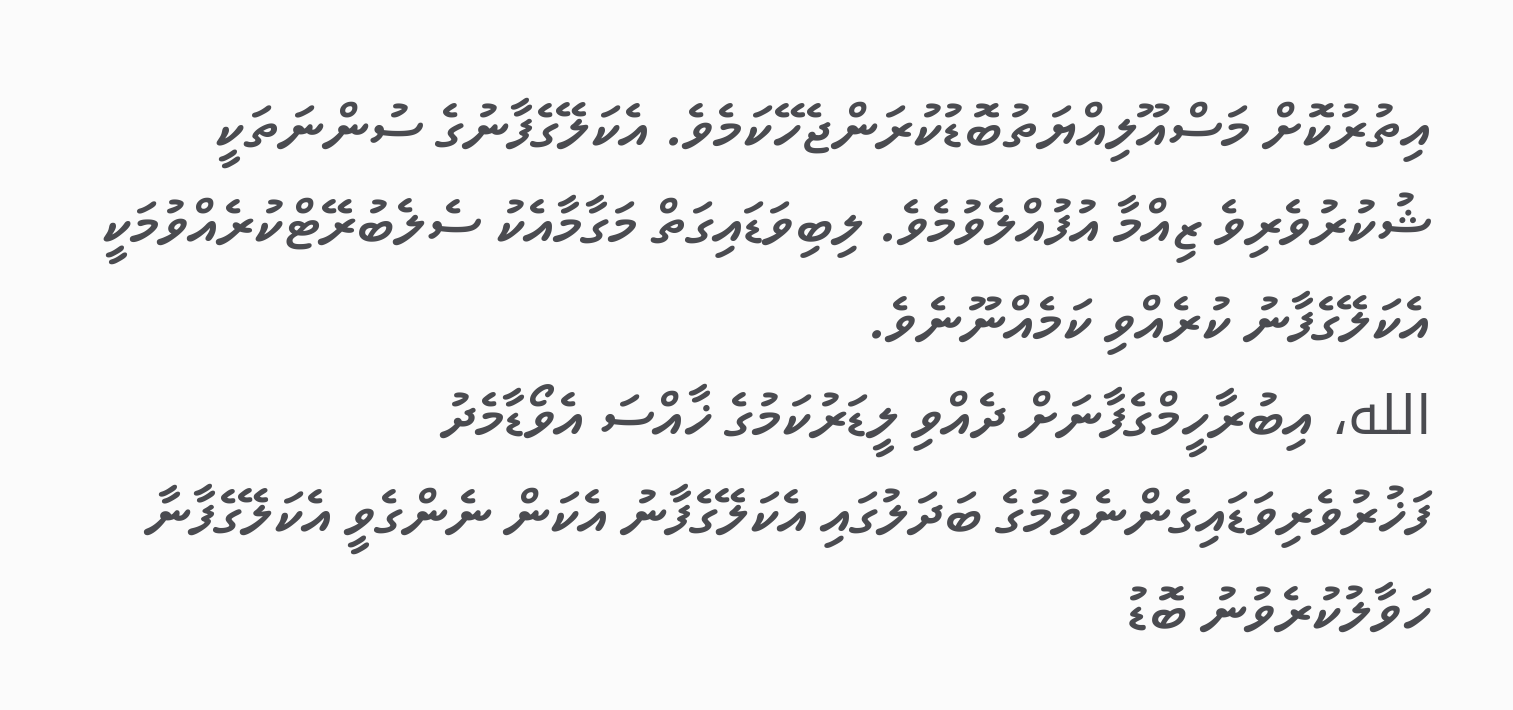އިތުރުކޮށް މަސްއޫލިއްޔަތުބޮޑުކުރަންޖެހޭކަމެވެ. އެކަލޭގެފާނުގެ ސުންނަތަކީ ޝުކުރުވެރިވެ ޒިއްމާ އުފުއްލެވުމެވެ. ލިބިވަޑައިގަތް މަގާމާއެކު ސެލެބުރޭޓްކުރެއްވުމަކީ އެކަލޭގެފާނު ކުރެއްވި ކަމެއްނޫނެވެ.
الله، އިބުރާހީމްގެފާނަށް ދެއްވި ލީޑަރުކަމުގެ ޚާއްސަ އެވޯޑާމެދު ފަޚުރުވެރިވަޑައިގެންނެވުމުގެ ބަދަލުގައި އެކަލޭގެފާނު އެކަން ނެންގެވީ އެކަލޭގެފާނާ ހަވާލުކުރެވުނު ބޮޑު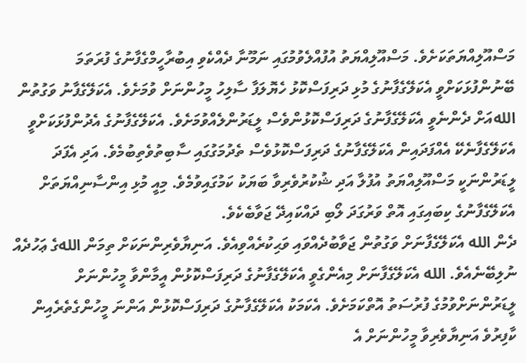މަސްއޫލިއްޔަތަކަށެވެ. މަސްއޫލިއްޔަތު އުފުއްލެވުމުގައި ނަމޫނާ ދެއްކެވި އިބުރާހީމްގެފާނުގެ ފުރަތަމަ ބޭނުންފުޅަކަށްވީ އެކަލޭގެފާނުގެ މުޅި ދަރިފަސްކޮޅު ހެޔޮލަފާ ސާލިހު މީހުންނަށް ވުމަށެވެ. އެކަލޭގެފާނު ވަގުތުން اللهއަށް ދެންނެވީ އެކަލޭގެފާނުގެ ދަރިފަސްކޮޅުންވެސް ލީޑަރުންލެއްވުމަށެވެ. އެކަލޭގެފާނުގެ އެދުންފުޅަކަށްވީ އެކަލޭގެފާނެކޭ އެއްފަދައިން އެކަލޭގެފާނުގެ ދަރިފަސްކޮޅުވެސް ތެދުމަގުގައި ސާބިތުވެތިބުމެވެ. އަދި އެފަދަ ލީޑަރުންނަކީ މަސްއޫލިއްޔަތު އުފުލާ އަދި ޝުކުރުވެރިވާ ބަޔަކު ކަމުގައިވުމެވެ. މިއީ މުޅި އިންސާނިއްޔަތަށް އެކަލޭގެފާނުގެ ކިބައިގައި އޮތް ވަރުގަދަ ލޯބި ދައްކައިދޭ ޖަވާބެކެވެ.
ދެން الله އެކަލޭގެފާނަށް ވަގުތުން ޖަވާބުދެއްވައި ވަޙިކުރެއްވިއެވެ. އަނިޔާވެރިންނަކަށް ތިމަން اللهގެ ޢަހުދެއް ނުލިބޭނެއެވެ. الله އެކަލޭގެފާނަށް މިއެންގެވީ އެކަލޭގެފާނުގެ ދަރިފަސްކޮޅުން އީމާންވާ މީހުންނަށް ލީޑަރުންނަށްވުމުގެ ފުރުސަތު އޮތްކަމަށެވެ. އެކަމަކު އެކަލޭގެފާނުގެ ދަރިފަސްކޮޅުން އަންނަ މީހުންގެތެރެއިން ކާފިރުވެ އަނިޔާވެރިވާ މީހުންނަށް އެ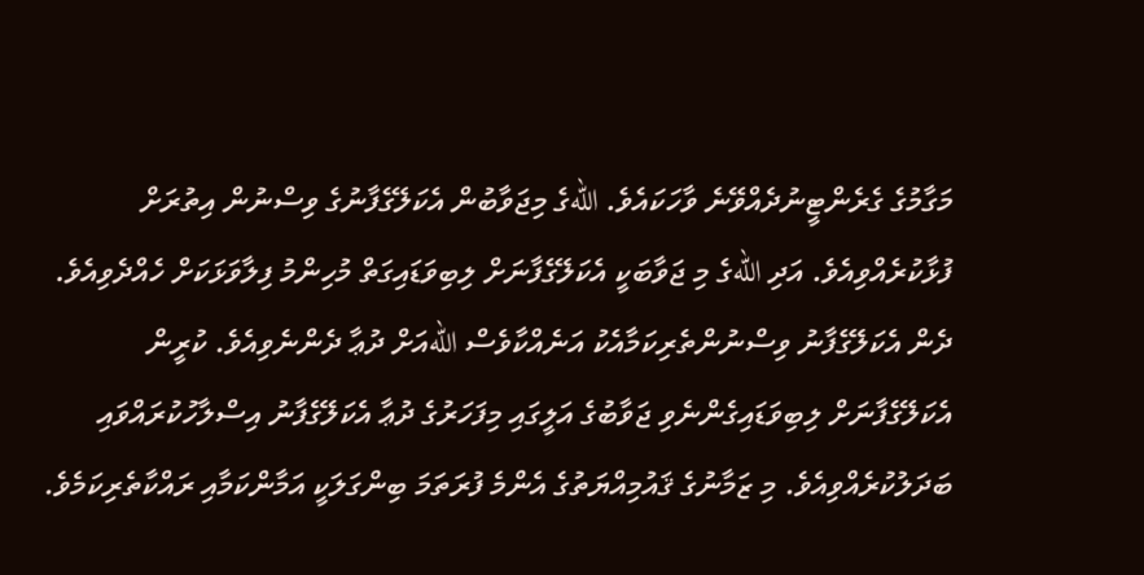މަގާމުގެ ގެރެންޓީނުދެއްވޭނެ ވާހަކައެވެ. اللهގެ މިޖަވާބުން އެކަލޭގެފާނުގެ ވިސްނުން އިތުރަށް ފުޅާކުރެއްވިއެވެ. އަދި اللهގެ މި ޖަވާބަކީ އެކަލޭގެފާނަށް ލިބިވަޑައިގަތް މުހިންމު ފިލާވަޅަކަށް ހެއްދެވިއެވެ.
ދެން އެކަލޭގެފާނު ވިސްނުންތެރިކަމާއެކު އަނެއްކާވެސް اللهއަށް ދުޢާ ދެންނެވިއެވެ. ކުރީން އެކަލޭގެފާނަށް ލިބިވަޑައިގެންނެވި ޖަވާބުގެ އަލީގައި މިފަހަރުގެ ދުޢާ އެކަލޭގެފާނު އިސްލާހުކުރައްވައި ބަދަލުކުރެއްވިއެވެ. މި ޒަމާނުގެ ޤައުމިއްޔަތުގެ އެންމެ ފުރަތަމަ ބިންގަލަކީ އަމާންކަމާއި ރައްކާތެރިކަމެވެ.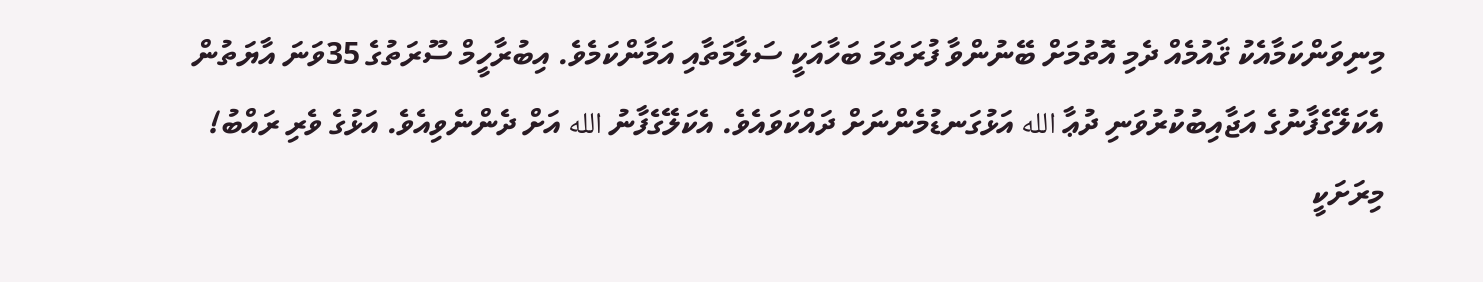މިނިވަންކަމާއެކު ޤައުމެއް ދެމި އޮތުމަށް ބޭނުންވާ ފުރަތަމަ ބަހާއަކީ ސަލާމަތާއި އަމާންކަމެވެ. އިބުރާހީމް ސޫރަތުގެ 35ވަނަ އާޔަތުން އެކަލޭގެފާނުގެ އަޖާއިބުކުރުވަނި ދުޢާ الله އަޅުގަނޑުމެންނަށް ދައްކަވައެވެ. އެކަލޭގެފާނު الله އަށް ދެންނެވިއެވެ. އަޅުގެ ވެރި ރައްބު! މިރަށަކީ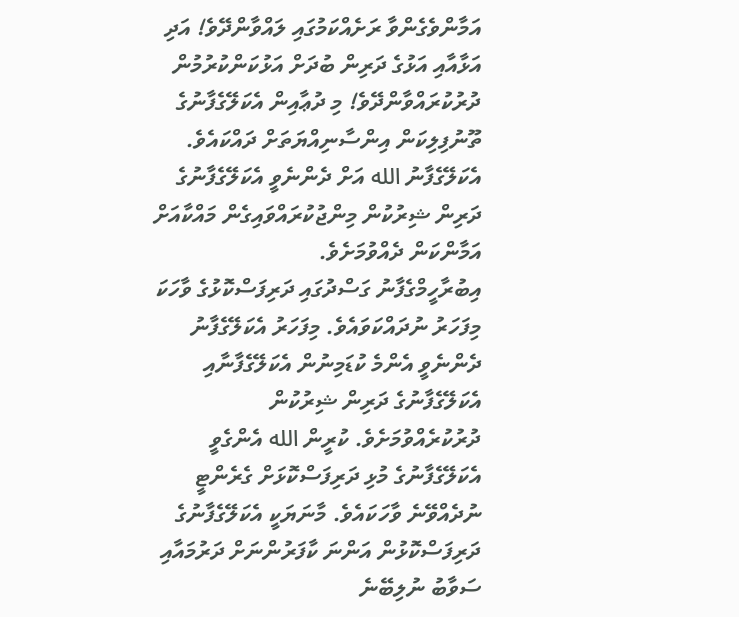އަމާންވެގެންވާ ރަށެއްކަމުގައި ލައްވާންދޭވެ! އަދި އަޅާއާއި އަޅުގެ ދަރިން ބުދަށް އަޅުކަންކުރުމުން ދުރުކުރައްވާންދޭވެ! މި ދުޢާއިން އެކަލޭގެފާނުގެ ތޫނުފިލިކަން އިންސާނިއްޔަތަށް ދައްކައެވެ. އެކަލޭގެފާނު الله އަށް ދެންނެވީ އެކަލޭގެފާނުގެ ދަރިން ޝިރުކުން މިންޖުކުރައްވައިގެން މައްކާއަށް އަމާންކަން ދެއްވުމަށެވެ.
އިބުރާހީމްގެފާނު ގަސްދުގައި ދަރިފަސްކޮޅުގެ ވާހަކަ މިފަހަރު ނުދައްކަވައެވެ. މިފަހަރު އެކަލޭގެފާނު ދެންނެވީ އެންމެ ކުޑަމިނުން އެކަލޭގެފާނާއި އެކަލޭގެފާނުގެ ދަރިން ޝިރުކުން ދުރުކުރެއްވުމަށެވެ. ކުރީން الله އެންގެވީ އެކަލޭގެފާނުގެ މުޅި ދަރިފަސްކޮޅަށް ގެރެންޓީ ނުދެއްވޭނެ ވާހަކައެވެ. މާނަޔަކީ އެކަލޭގެފާނުގެ ދަރިފަސްކޮޅުން އަންނަ ކާފަރުންނަށް ދަރުމައާއި ސަވާބު ނުލިބޭނެ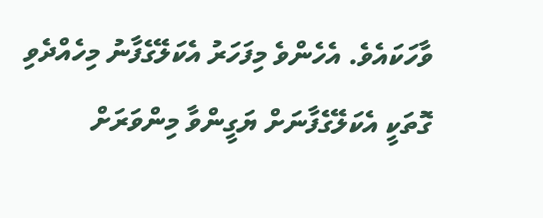ވާހަކައެވެ. އެހެންވެ މިފަހަރު އެކަލޭގެފާނު މިހެއްދެވި ގޮތަކީ އެކަލޭގެފާނަށް ޔަގީންވާ މިންވަރަށް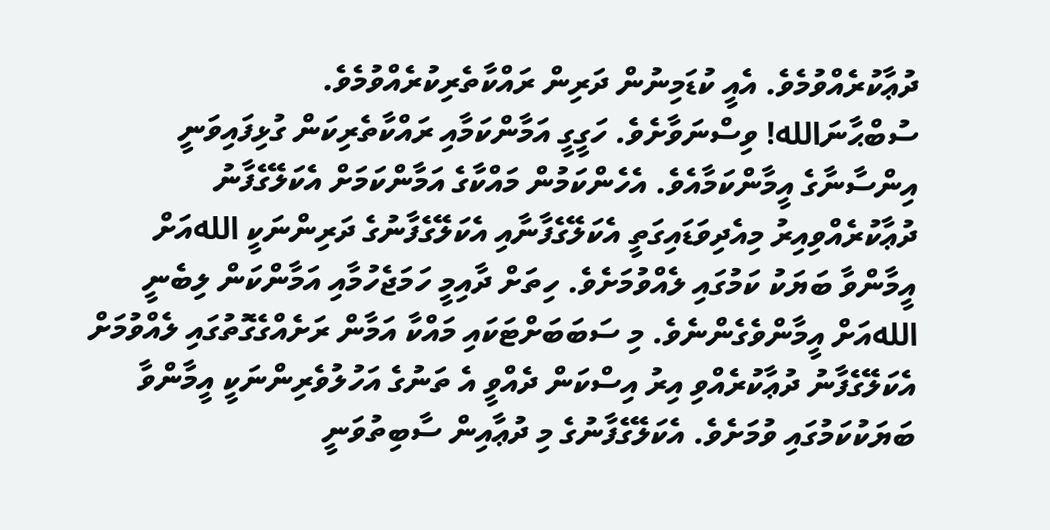ދުޢާކުރެއްވުމެވެ. އެއީ ކުޑަމިނުން ދަރިން ރައްކާތެރިކުރެއްވުމެވެ.
ސުބްޙާނަالله! ވިސްނަވާށެވެ. ހަގީގީ އަމާންކަމާއި ރައްކާތެރިކަން ގުޅިފައިވަނީ އިންސާނާގެ އީމާންކަމާއެވެ. އެހެންކަމުން މައްކާގެ އަމާންކަމަށް އެކަލޭގެފާނު ދުޢާކުރެއްވިއިރު މިއެދިވަޑައިގަތީ އެކަލޭގެފާނާއި އެކަލޭގެފާނުގެ ދަރިންނަކީ اللهއަށް އީމާންވާ ބަޔަކު ކަމުގައި ލެއްވުމަށެވެ. ހިތަށް ދާއިމީ ހަމަޖެހުމާއި އަމާންކަން ލިބެނީ اللهއަށް އީމާންވެގެންނެވެ. މި ސަބަބަށްޓަކައި މައްކާ އަމާން ރަށެއްގެގޮތުގައި ލެއްވުމަށް އެކަލޭގެފާނު ދުޢާކުރެއްވި އިރު އިސްކަން ދެއްވީ އެ ތަނުގެ އަހުލުވެރިންނަކީ އީމާންވާ ބަޔަކުކަމުގައި ވުމަށެވެ. އެކަލޭގެފާނުގެ މި ދުޢާއިން ސާބިތުވަނީ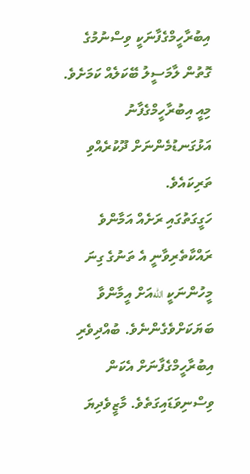އިބުރާހީމްގެފާނަކީ ވިސްނުމުގެ ގޮތުން ލާމަސީލު ބޭކަލެއް ކަމަށެވެ. މިއީ އިބުރާހީމްގެފާނު އަޅުގަނޑުމެންނަށް ދޫކުރެއްވި ތަރިކައެވެ.
ހަގީގަތުގައި ރަށެއް އަމާންވެ ރައްކާތެރިވާނީ އެ ތަނުގެ ގިނަ މީހުންނަކީ اللهއަށް އީމާންވާ ބަޔަކަށްވެގެންނެވެ. ބުއްދިވެރި އިބުރާހީމްގެފާނަށް އެކަން ވިސްނިވަޑައިގަތެވެ. މާޒީވެދިޔަ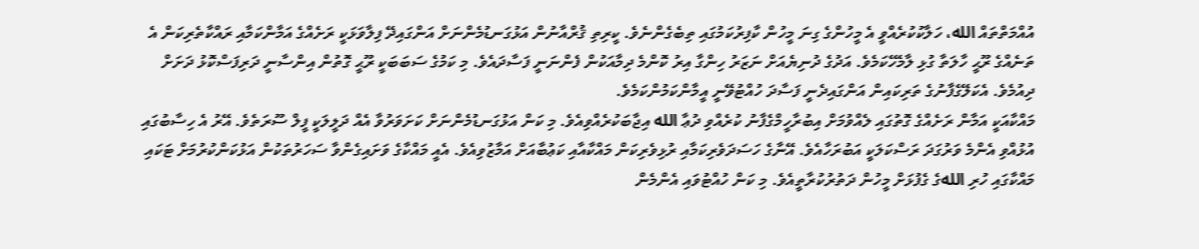އުއްމަތްތައް الله، ހަލާކުކުރެއްވީ އެ މީހުންގެ ގިނަ މީހުން ކާފިރުކަމުގައި ތިބެގެންނެވެ. ކީރިތި ޤުރްއާނުން އަޅުގަނޑުމެންނަށް އަންގައިދޭ ފިލާވަޅަކީ ރަށެއްގެ އަމާންކަމާއި ރައްކާތެރިކަން އެ ތަނެއްގެ ރޫޙީ ހާލަތާ ގުޅި ލާމެހޭކަމެވެ. އަދުގެ ދުނިޔެއަށް ނަޒަރު ހިންގާ އިރު ކޮންމެ ދިމާއަކުން ފެންނަނީ ފަސާދައެވެ. މި ކަމުގެ ސަބަބަކީ ރޫޙީ ގޮތުން އިންސާނީ ދަރިފަސްކޮޅު ދަށަށް ދިއުމެވެ. އެކަލޭގެފާނުގެ ތަރިކައިން އަންގައިދެނީ ފަސާދަ ހުއްޓުވޭނީ އީމާންކަމުންކަމެވެ.
މައްކާއަކީ އަމާން ރަށެއްގެ ގޮތުގައި ލެއްވުމަށް އިބުރާހީމްގެފާނު ކުރެއްވި ދުޢާ الله އިޖާބަކުރެއްވިއެވެ. މި ކަން އަޅުގަނޑުމެންނަށް ކަށަވަރުވާ އެއް ދަލީލަކީ ފީލް ސޫރަތެވެ. އޭރު އެ ހިސާބުގައި އުޅުއްވި އެންމެ ވަރުގަދަ ރަސްކަލަކީ އަބުރަހާއެވެ. އޭނާގެ ހަސަދަވެރިކަމާއި ރުޅިވެރިކަން މައްކާއާއި ކަޢުބާއަށް އަމާޒުވިއެވެ. އެއީ މައްކާގެ ވަށައިގެންވާ ސަހަރުތަކުން އަޅުކަންކުރުމަށް ޓަކައި މައްކާގައި ހުރި اللهގެ ގެފުޅަށް މީހުން ދަތުރުކުރާތީއެވެ. މި ކަން ހުއްޓުވައި އެންމެން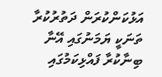އަޅުކަންކުރަން ދަތުރުކުރާ ތަނަކީ ޔަމަނުގައި އޭނާ ބިނާކުރާ ފައްޅިކަމުގައި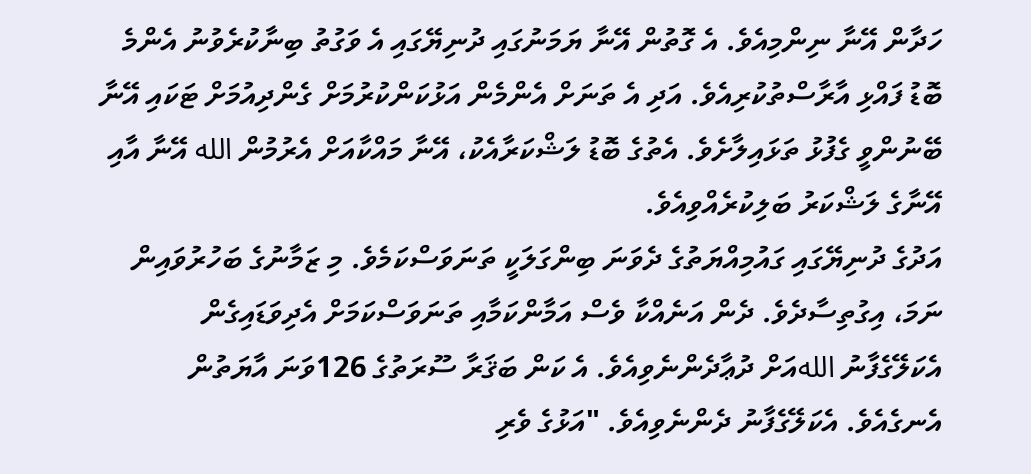ހަދާން އޭނާ ނިންމިއެވެ. އެ ގޮތުން އޭނާ ޔަމަނުގައި ދުނިޔޭގައި އެ ވަގުތު ބިނާކުރެވުނު އެންމެ ބޮޑު ފައްޅި އާރާސްތުކުރިއެވެ. އަދި އެ ތަނަށް އެންމެން އަޅުކަންކުރުމަށް ގެންދިއުމަށް ޓަކައި އޭނާ ބޭނުންވީ ގެފުޅު ތަޅައިލާށެވެ. އެތުގެ ބޮޑު ލަޝްކަރާއެކު، އޭނާ މައްކާއަށް އެރުމުން الله އޭނާ އާއި އޭނާގެ ލަޝްކަރު ބަލިކުރެއްވިއެވެ.
އަދުގެ ދުނިޔޭގައި ގައުމިއްޔަތުގެ ދެވަނަ ބިންގަލަކީ ތަނަވަސްކަމެވެ. މި ޒަމާނުގެ ބަހުރުވައިން ނަމަ، އިގުތިސާދެވެ. ދެން އަނެއްކާ ވެސް އަމާންކަމާއި ތަނަވަސްކަމަށް އެދިވަޑައިގެން އެކަލޭގެފާނު اللهއަށް ދުޢާދެންނެވިއެވެ. އެ ކަން ބަޤަރާ ސޫރަތުގެ 126ވަނަ އާޔަތުން އެނގެއެވެ. އެކަލޭގެފާނު ދެންނެވިއެވެ. "އަޅުގެ ވެރި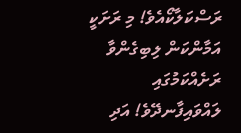ރަސްކަލާކޯއެވެ! މި ރަށަކީ އަމާންކަން ލިބިގެންވާ ރަށެއްކަމުގައި ލައްވައިފާނދޭވެ! އަދި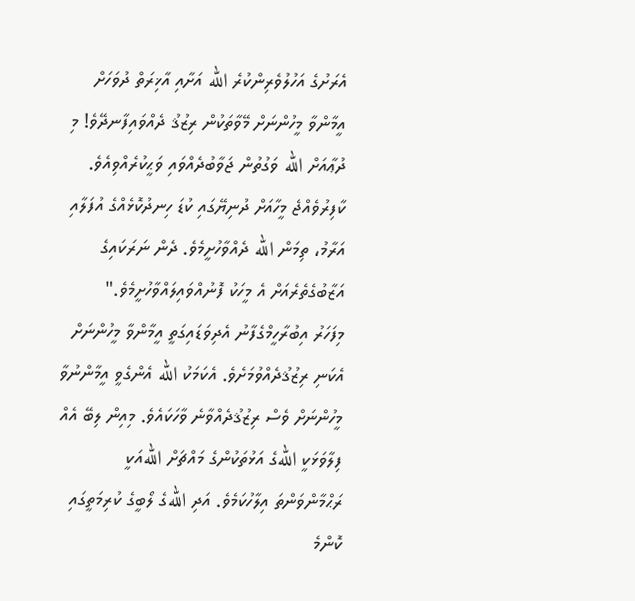އެރަށުގެ އަހުލުވެރިންކުރެ الله އަށާއި އާޚިރަތް ދުވަހަށް އީމާންވާ މީހުންނަށް މޭވާތަކުން ރިޒުޤު ދެއްވައިފާނދޭވެ! މި ދުޢާއަށް الله ވަގުތުން ޖަވާބުދެއްވައި ވަޙީކުރެއްވިއެވެ. ކާފިރުވެއްޖެ މީހާއަށް ދުނިޔޭގައި ކުޑަ ހިނދުކޮޅެއްގެ އުފަލާއި އަރާމު، ތިމަން الله ދެއްވާހުށީމެވެ. ދެން ނަރަކައިގެ އަޒާބުގެތެރެއަށް އެ މީހަކު ފޮނުއްވައިލައްވާހުށީމެވެ."
މިފަހަރު އިބުރާހީމްގެފާނު އެދިވަޑައިގަތީ އީމާންވާ މީހުންނަށް އެކަނި ރިޒުޤުދެއްވުމަށެވެ. އެކަމަކު الله އެންގެވީ އީމާންނުވާ މީހުންނަށް ވެސް ރިޒުޤުދެއްވާނެ ވާހަކައެވެ. މިއިން ލިބޭ އެއް ފިލާވަޅަކީ اللهގެ އަޅުތަކުންގެ މައްޗަށް اللهއަކީ ރަޙްމާންވަންތަ އިލާހުކަމެވެ. އަދި اللهގެ ލޯބީގެ ކުރިމަތީގައި ކޮންމެ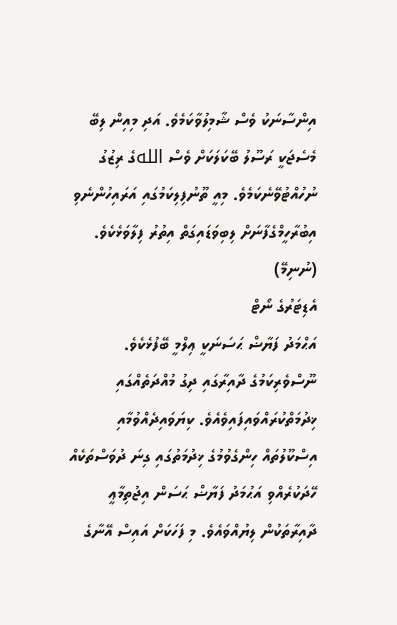އިންސާނަކު ވެސް ޝާމިލުވާކަމެވެ. އަދި މިއިން ލިބޭ މެސެޖަކީ ރަސޫލު ބޭކަލަކަށް ވެސް اللهގެ ރިޒުގު ނުހުއްޓުވޭނެކަމެވެ. މިއީ ތޫނުފިލިކަމުގައި އަރައިހުންނެވި އިބުރާހީމްގެފާނަށް ލިބިވަޑައިގަތް އިތުރު ފިލާވަޅެކެވެ. (ނުނިމޭ)
އެޑިޓަރުގެ ނޯޓް
އަޙްމަދު ފަޔާޟް ޙަސަނަކީ ޢިލްމީ ބޭފުޅެކެވެ. ނޫސްވެރިކަމުގެ ދާއިރާގައި ދިގު މުއްދަތެއްގައި ޚިދުމަތްކުރައްވައިފައިވެއެވެ. ކިޔަވައިދެއްވުމާއި އިސްކޫލުތައް ހިންގެވުމުގެ ޚިދުމަތުގައި ގިނަ ދުވަސްތަކެއް ހޭދަކުރެއްވި އަޙުމަދު ފަޔާޟް ޙަސަން އިޖުތިމާޢީ ދާއިރާތަކުން ލިޔުއްވައެވެ. މި ފަހަކަށް އައިސް އޭނާގެ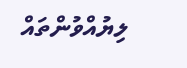ލިޔުއްވުންތައް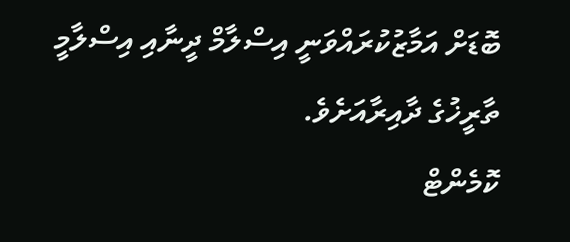ބޮޑަށް އަމާޒުކުރައްވަނީ އިސްލާމް ދީނާއި އިސްލާމީ ތާރީޚުގެ ދާއިރާއަށެވެ.
ކޮމެންޓް